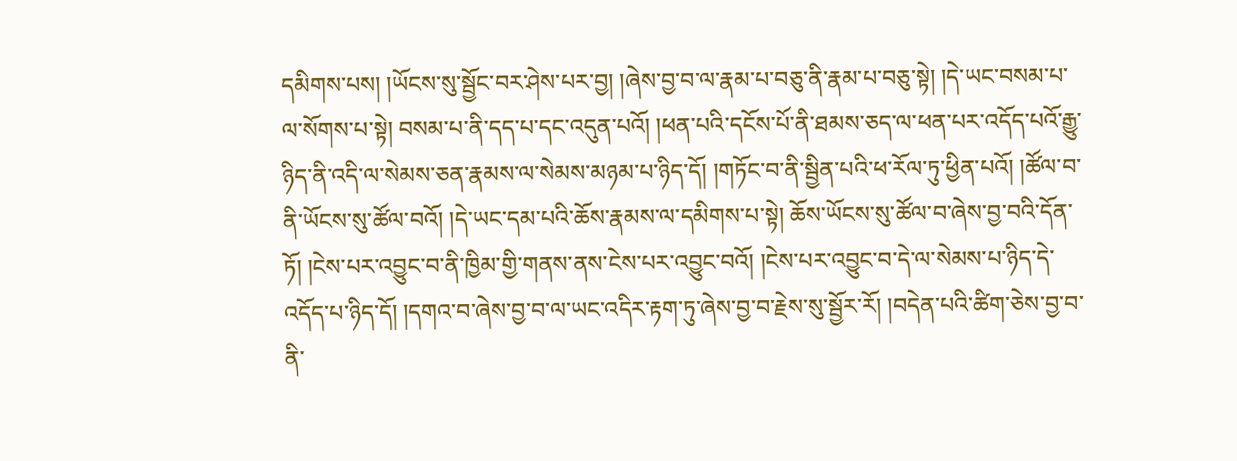དམིགས་པས། །ཡོངས་སུ་སྦྱོང་བར་ཤེས་པར་བྱ། །ཞེས་བྱ་བ་ལ་རྣམ་པ་བཅུ་ནི་རྣམ་པ་བཅུ་སྟེ། །དེ་ཡང་བསམ་པ་ལ་སོགས་པ་སྟེ། བསམ་པ་ནི་དད་པ་དང་འདུན་པའོ། །ཕན་པའི་དངོས་པོ་ནི་ཐམས་ཅད་ལ་ཕན་པར་འདོད་པའོ་རྒྱུ་ཉིད་ནི་འདི་ལ་སེམས་ཅན་རྣམས་ལ་སེམས་མཉམ་པ་ཉིད་དོ། །གཏོང་བ་ནི་སྦྱིན་པའི་ཕ་རོལ་ཏུ་ཕྱིན་པའོ། །ཚོལ་བ་ནི་ཡོངས་སུ་ཚོལ་བའོ། །དེ་ཡང་དམ་པའི་ཆོས་རྣམས་ལ་དམིགས་པ་སྟེ། ཆོས་ཡོངས་སུ་ཚོལ་བ་ཞེས་བྱ་བའི་དོན་ཏོ། །ངེས་པར་འབྱུང་བ་ནི་ཁྱིམ་གྱི་གནས་ནས་ངེས་པར་འབྱུང་བའོ། །ངེས་པར་འབྱུང་བ་དེ་ལ་སེམས་པ་ཉིད་དེ་འདོད་པ་ཉིད་དོ། །དགའ་བ་ཞེས་བྱ་བ་ལ་ཡང་འདིར་རྟག་ཏུ་ཞེས་བྱ་བ་རྗེས་སུ་སྦྱོར་རོ། །བདེན་པའི་ཚིག་ཅེས་བྱ་བ་ནི་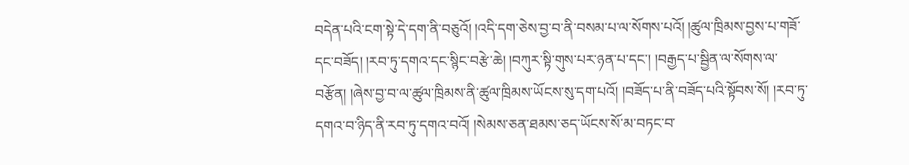བདེན་པའི་ངག་སྟེ་དེ་དག་ནི་བཅུའོ། །འདི་དག་ཅེས་བྱ་བ་ནི་བསམ་པ་ལ་སོགས་པའོ། །ཚུལ་ཁྲིམས་བྱས་པ་གཟོ་དང་བཟོད། །རབ་ཏུ་དགའ་དང་སྙིང་བརྩེ་ཆེ། །བཀུར་སྟི་གུས་པར་ཉན་པ་དང་། །བརྒྱད་པ་སྦྱིན་ལ་སོགས་ལ་བརྩོན། །ཞེས་བྱ་བ་ལ་ཚུལ་ཁྲིམས་ནི་ཚུལ་ཁྲིམས་ཡོངས་སུ་དག་པའོ། །བཟོད་པ་ནི་བཟོད་པའི་སྟོབས་སོ། །རབ་ཏུ་དགའ་བ་ཉིད་ནི་རབ་ཏུ་དགའ་བའོ། །སེམས་ཅན་ཐམས་ཅད་ཡོངས་སོ་མ་བཏང་བ་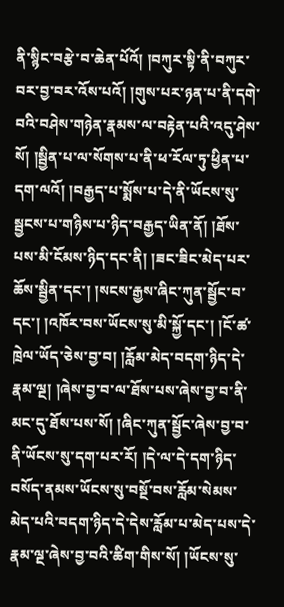ནི་སྙིང་བརྩེ་བ་ཆེན་པོའོ། །བཀུར་སྟི་ནི་བཀུར་བར་བྱ་བར་འོས་པའོ། །གུས་པར་ཉན་པ་ནི་དགེ་བའི་བཤེས་གཉེན་རྣམས་ལ་བརྟེན་པའི་འདུ་ཤེས་སོ། །སྦྱིན་པ་ལ་སོགས་པ་ནི་ཕ་རོལ་ཏུ་ཕྱིན་པ་དག་ལའོ། །བརྒྱད་པ་སྨོས་པ་དེ་ནི་ཡོངས་སུ་སྦྱངས་པ་གཉིས་པ་ཉིད་བརྒྱད་ཡིན་ནོ། །ཐོས་པས་མི་ངོམས་ཉིད་དང་ནི། །ཟང་ཟིང་མེད་པར་ཆོས་སྦྱིན་དང་། །སངས་རྒྱས་ཞིང་ཀུན་སྦྱོང་བ་དང་། །འཁོར་བས་ཡོངས་སུ་མི་སྐྱོ་དང་། །ངོ་ཚ་ཁྲེལ་ཡོད་ཅེས་བྱ་བ། །རློམ་མེད་བདག་ཉིད་དེ་རྣམ་ལྔ། །ཞེས་བྱ་བ་ལ་ཐོས་པས་ཞེས་བྱ་བ་ནི་མང་དུ་ཐོས་པས་སོ། །ཞིང་ཀུན་སྦྱོང་ཞེས་བྱ་བ་ནི་ཡོངས་སུ་དག་པར་རོ། །དེ་ལ་དེ་དག་ཉིད་བསོད་ནམས་ཡོངས་སུ་བསྔོ་བས་རློམ་སེམས་མེད་པའི་བདག་ཉིད་དེ་དེས་རློམ་པ་མེད་པས་དེ་རྣམ་ལྔ་ཞེས་བྱ་བའི་ཚིག་གིས་སོ། །ཡོངས་སུ་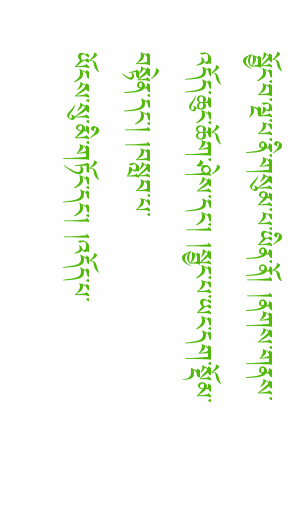སྦྱོང་བ་ལྔ་པ་ནི་གསུམ་པ་ཡིན་ནོ། །ནགས་གནས་འདོད་ཆུང་ཆོག་ཤེས་དང་། །སྦྱང་པ་ཡང་དག་སྡོམ་བསྟེན་དང་། །བསླབ་པ་
ཡོངས་སུ་མི་གཏོང་དང་། །འདོད་པ་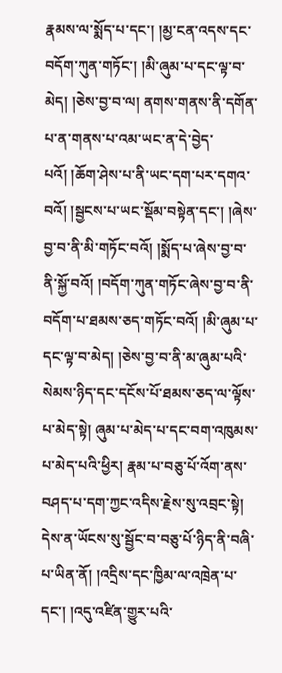རྣམས་ལ་སྨོད་པ་དང་། །མྱ་ངན་འདས་དང་བདོག་ཀུན་གཏོང་། །མི་ཞུམ་པ་དང་ལྟ་བ་མེད། །ཅེས་བྱ་བ་ལ། ནགས་གནས་ནི་དགོན་པ་ན་གནས་པ་འམ་ཡང་ན་དེ་བྱེད་པའོ། །ཆོག་ཤེས་པ་ནི་ཡང་དག་པར་དགའ་བའོ། །སྦྱངས་པ་ཡང་སྡོམ་བསྟེན་དང་། །ཞེས་བྱ་བ་ནི་མི་གཏོང་བའོ། །སྨོད་པ་ཞེས་བྱ་བ་ནི་སྐྱོ་བའོ། །བདོག་ཀུན་གཏོང་ཞེས་བྱ་བ་ནི་བདོག་པ་ཐམས་ཅད་གཏོང་བའོ། །མི་ཞུམ་པ་དང་ལྟ་བ་མེད། །ཅེས་བྱ་བ་ནི་མ་ཞུམ་པའི་སེམས་ཉིད་དང་དངོས་པོ་ཐམས་ཅད་ལ་ལྟོས་པ་མེད་སྟེ། ཞུམ་པ་མེད་པ་དང་བག་འཁུམས་པ་མེད་པའི་ཕྱིར། རྣམ་པ་བཅུ་པོ་འོག་ནས་བཤད་པ་དག་ཀྱང་འདིས་རྗེས་སུ་འབྲང་སྟེ། དེས་ན་ཡོངས་སུ་སྦྱོང་བ་བཅུ་པོ་ཉིད་ནི་བཞི་པ་ཡིན་ནོ། །འདྲིས་དང་ཁྱིམ་ལ་འཁྲེན་པ་དང་། །འདུ་འཛིན་གྱུར་པའི་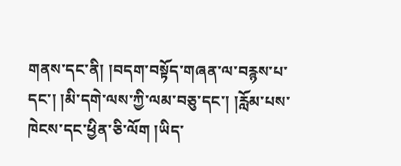གནས་དང་ནི། །བདག་བསྟོད་གཞན་ལ་བརྙས་པ་དང་། །མི་དགེ་ལས་ཀྱི་ལམ་བཅུ་དང་། །རློམ་པས་ཁེངས་དང་ཕྱིན་ཅི་ལོག །ཡིད་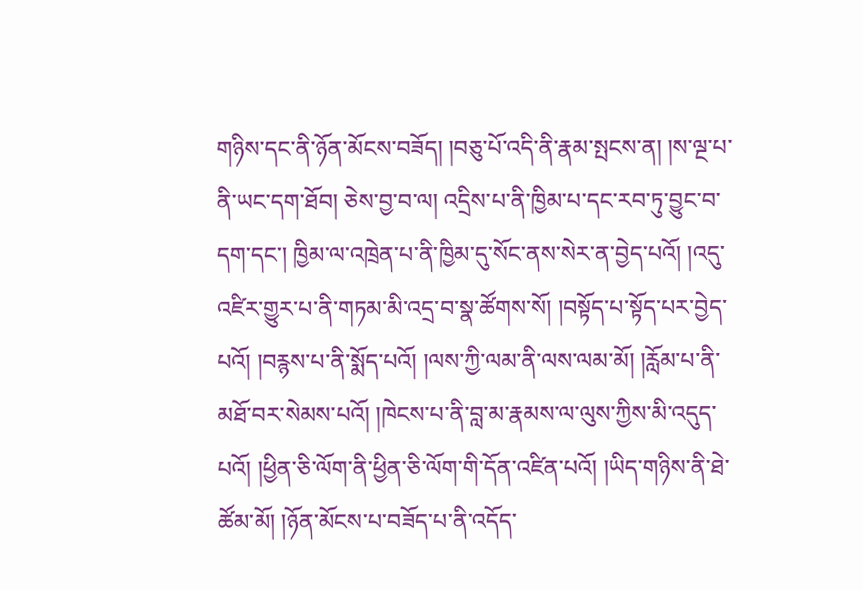གཉིས་དང་ནི་ཉོན་མོངས་བཟོད། །བཅུ་པོ་འདི་ནི་རྣམ་སྤངས་ན། །ས་ལྔ་པ་ནི་ཡང་དག་ཐོབ། ཅེས་བྱ་བ་ལ། འདྲིས་པ་ནི་ཁྱིམ་པ་དང་རབ་ཏུ་བྱུང་བ་དག་དང་། ཁྱིམ་ལ་འཁྲེན་པ་ནི་ཁྱིམ་དུ་སོང་ནས་སེར་ན་བྱེད་པའོ། །འདུ་འཛིར་གྱུར་པ་ནི་གཏམ་མི་འདྲ་བ་སྣ་ཚོགས་སོ། །བསྟོད་པ་སྟོད་པར་བྱེད་པའོ། །བརྙས་པ་ནི་སྨོད་པའོ། །ལས་ཀྱི་ལམ་ནི་ལས་ལམ་མོ། །རློམ་པ་ནི་མཐོ་བར་སེམས་པའོ། །ཁེངས་པ་ནི་བླ་མ་རྣམས་ལ་ལུས་ཀྱིས་མི་འདུད་པའོ། །ཕྱིན་ཅི་ལོག་ནི་ཕྱིན་ཅི་ལོག་གི་དོན་འཛིན་པའོ། །ཡིད་གཉིས་ནི་ཐེ་ཚོམ་མོ། །ཉོན་མོངས་པ་བཟོད་པ་ནི་འདོད་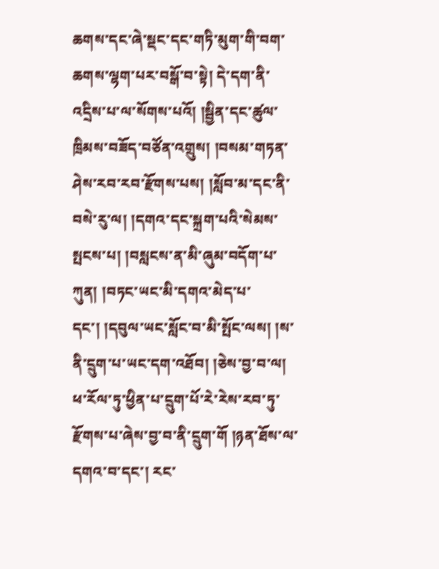ཆགས་དང་ཞེ་སྡང་དང་གཏི་མུག་གི་བག་ཆགས་ལྷག་པར་བསྒོ་བ་སྟེ། དེ་དག་ནི་འདྲིས་པ་ལ་སོགས་པའོ། །སྦྱིན་དང་ཚུལ་ཁྲིམས་བཟོད་བཙོན་འགྲུས། །བསམ་གཏན་ཤེས་རབ་རབ་རྫོགས་པས། །སློབ་མ་དང་ནི་བསེ་རུ་ལ། །དགའ་དང་སྐྲག་པའི་སེམས་སྤངས་པ། །བསླངས་ན་མི་ཞུམ་བདོག་པ་ཀུན། །བཏང་ཡང་མི་དགའ་མེད་པ་དང་། །དབུལ་ཡང་སློང་བ་མི་སྤོང་ལས། །ས་ནི་དྲུག་པ་ཡང་དག་འཐོབ། །ཅེས་བྱ་བ་ལ། ཕ་རོལ་ཏུ་ཕྱིན་པ་དྲུག་པོ་རེ་རེས་རབ་ཏུ་རྫོགས་པ་ཞེས་བྱ་བ་ནི་དྲུག་གོ །ཉན་ཐོས་ལ་དགའ་བ་དང་། རང་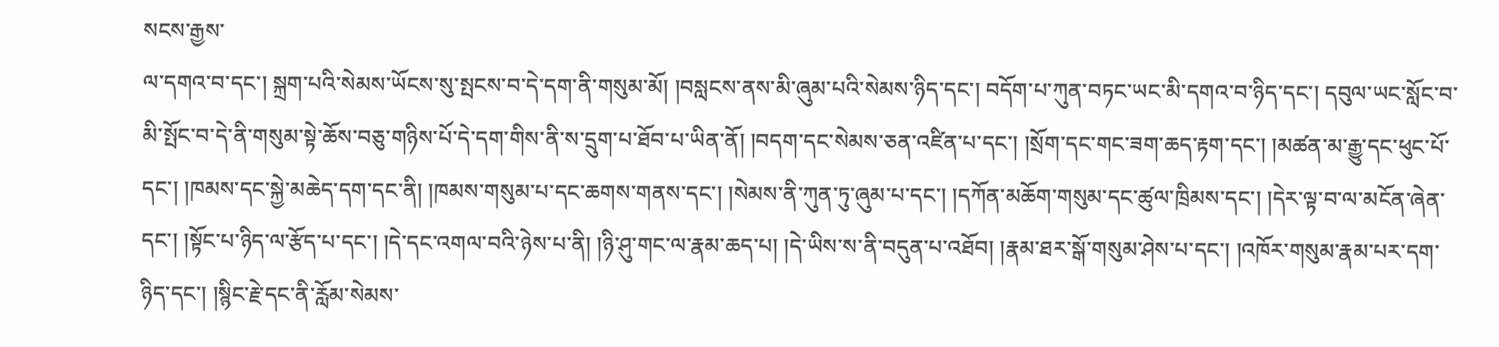སངས་རྒྱས་
ལ་དགའ་བ་དང་། སྐྲག་པའི་སེམས་ཡོངས་སུ་སྤངས་བ་དེ་དག་ནི་གསུམ་མོ། །བསླངས་ནས་མི་ཞུམ་པའི་སེམས་ཉིད་དང་། བདོག་པ་ཀུན་བཏང་ཡང་མི་དགའ་བ་ཉིད་དང་། དབུལ་ཡང་སློང་བ་མི་སྤོང་བ་དེ་ནི་གསུམ་སྟེ་ཆོས་བཅུ་གཉིས་པོ་དེ་དག་གིས་ནི་ས་དྲུག་པ་ཐོབ་པ་ཡིན་ནོ། །བདག་དང་སེམས་ཅན་འཛིན་པ་དང་། །སྲོག་དང་གང་ཟག་ཆད་རྟག་དང་། །མཚན་མ་རྒྱུ་དང་ཕུང་པོ་དང་། །ཁམས་དང་སྐྱེ་མཆེད་དག་དང་ནི། །ཁམས་གསུམ་པ་དང་ཆགས་གནས་དང་། །སེམས་ནི་ཀུན་ཏུ་ཞུམ་པ་དང་། །དཀོན་མཆོག་གསུམ་དང་ཚུལ་ཁྲིམས་དང་། །དེར་ལྟ་བ་ལ་མངོན་ཞེན་དང་། །སྟོང་པ་ཉིད་ལ་རྩོད་པ་དང་། །དེ་དང་འགལ་བའི་ཉེས་པ་ནི། །ཉི་ཤུ་གང་ལ་རྣམ་ཆད་པ། །དེ་ཡིས་ས་ནི་བདུན་པ་འཐོབ། །རྣམ་ཐར་སྒོ་གསུམ་ཤེས་པ་དང་། །འཁོར་གསུམ་རྣམ་པར་དག་ཉིད་དང་། །སྙིང་རྗེ་དང་ནི་རློམ་སེམས་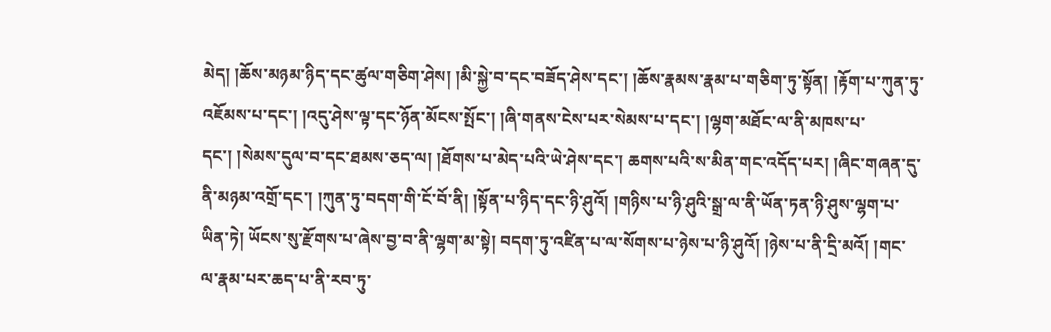མེད། །ཆོས་མཉམ་ཉིད་དང་ཚུལ་གཅིག་ཤེས། །མི་སྐྱེ་བ་དང་བཟོད་ཤེས་དང་། །ཆོས་རྣམས་རྣམ་པ་གཅིག་ཏུ་སྟོན། །རྟོག་པ་ཀུན་ཏུ་འཇོམས་པ་དང་། །འདུ་ཤེས་ལྟ་དང་ཉོན་མོངས་སྤོང་། །ཞི་གནས་ངེས་པར་སེམས་པ་དང་། །ལྷག་མཐོང་ལ་ནི་མཁས་པ་དང་། །སེམས་དུལ་བ་དང་ཐམས་ཅད་ལ། །ཐོགས་པ་མེད་པའི་ཡེ་ཤེས་དང་། ཆགས་པའི་ས་མིན་གང་འདོད་པར། །ཞིང་གཞན་དུ་ནི་མཉམ་འགྲོ་དང་། །ཀུན་ཏུ་བདག་གི་ངོ་བོ་ནི། །སྟོན་པ་ཉིད་དང་ཉི་ཤུའོ། །གཉིས་པ་ཉི་ཤུའི་སྒྲ་ལ་ནི་ཡོན་ཏན་ཉི་ཤུས་ལྷག་པ་ཡིན་ཏེ། ཡོངས་སུ་རྫོགས་པ་ཞེས་བྱ་བ་ནི་ལྷག་མ་སྟེ། བདག་ཏུ་འཛིན་པ་ལ་སོགས་པ་ཉེས་པ་ཉི་ཤུའོ། །ཉེས་པ་ནི་དྲི་མའོ། །གང་ལ་རྣམ་པར་ཆད་པ་ནི་རབ་ཏུ་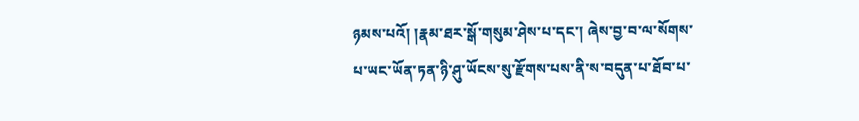ཉམས་པའོ། །རྣམ་ཐར་སྒོ་གསུམ་ཤེས་པ་དང་། ཞེས་བྱ་བ་ལ་སོགས་པ་ཡང་ཡོན་ཏན་ཉི་ཤུ་ཡོངས་སུ་རྫོགས་པས་ནི་ས་བདུན་པ་ཐོབ་པ་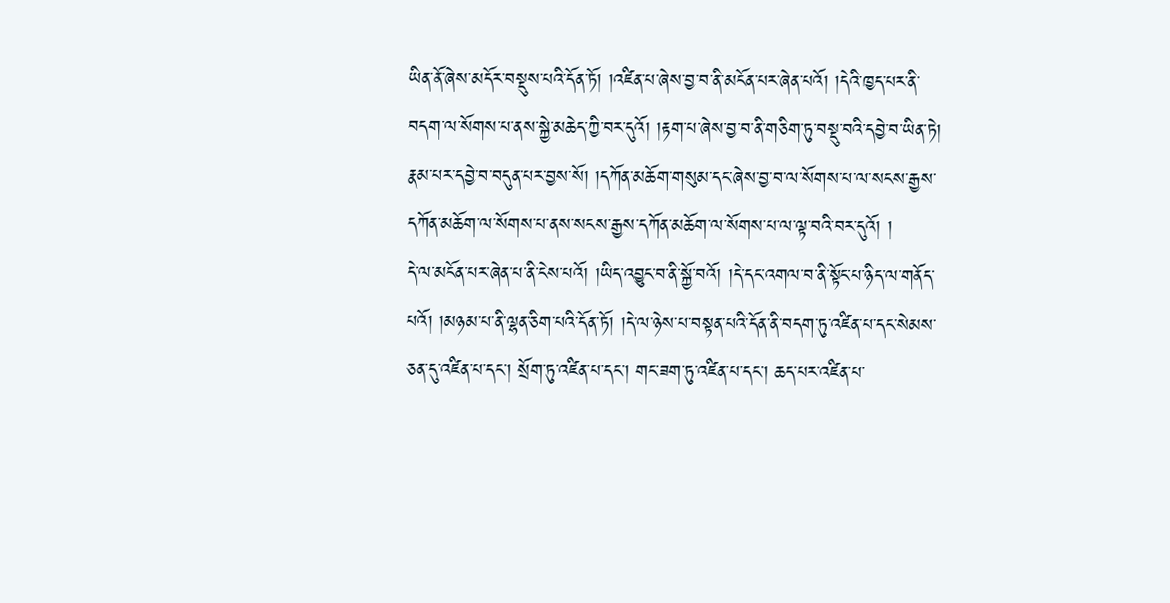ཡིན་ནོ་ཞེས་མདོར་བསྡུས་པའི་དོན་ཏོ། །འཛིན་པ་ཞེས་བྱ་བ་ནི་མངོན་པར་ཞེན་པའོ། །དེའི་ཁྱད་པར་ནི་བདག་ལ་སོགས་པ་ནས་སྐྱེ་མཆེད་ཀྱི་བར་དུའོ། །རྟག་པ་ཞེས་བྱ་བ་ནི་གཅིག་ཏུ་བསྡུ་བའི་དབྱེ་བ་ཡིན་ཏེ། རྣམ་པར་དབྱེ་བ་བདུན་པར་བྱས་སོ། །དཀོན་མཆོག་གསུམ་དང་ཞེས་བྱ་བ་ལ་སོགས་པ་ལ་སངས་རྒྱས་དཀོན་མཆོག་ལ་སོགས་པ་ནས་སངས་རྒྱས་དཀོན་མཆོག་ལ་སོགས་པ་ལ་ལྟ་བའི་བར་དུའོ། །
དེ་ལ་མངོན་པར་ཞེན་པ་ནི་ངེས་པའོ། །ཡིད་འབྱུང་བ་ནི་སྐྱོ་བའོ། །དེ་དང་འགལ་བ་ནི་སྟོང་པ་ཉིད་ལ་གནོད་པའོ། །མཉམ་པ་ནི་ལྷན་ཅིག་པའི་དོན་ཏོ། །དེ་ལ་ཉེས་པ་བསྟན་པའི་དོན་ནི་བདག་ཏུ་འཛིན་པ་དང་སེམས་ཅན་དུ་འཛིན་པ་དང་། སྲོག་ཏུ་འཛིན་པ་དང་། གང་ཟག་ཏུ་འཛིན་པ་དང་། ཆད་པར་འཛིན་པ་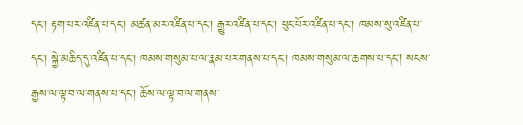དང་། རྟག་པར་འཛིན་པ་དང་། མཚན་མར་འཛིན་པ་དང་། རྒྱུར་འཛིན་པ་དང་། ཕུང་པོར་འཛིན་པ་དང་། ཁམས་སུ་འཛིན་པ་དང་། སྐྱེ་མཆིད་དུ་འཛིན་པ་དང་། ཁམས་གསུམ་པ་ལ་རྣམ་པར་གནས་པ་དང་། ཁམས་གསུམ་ལ་ཆགས་པ་དང། སངས་རྒྱས་ལ་ལྟ་བ་ལ་གནས་པ་དང་། ཆོས་ལ་ལྟ་བ་ལ་གནས་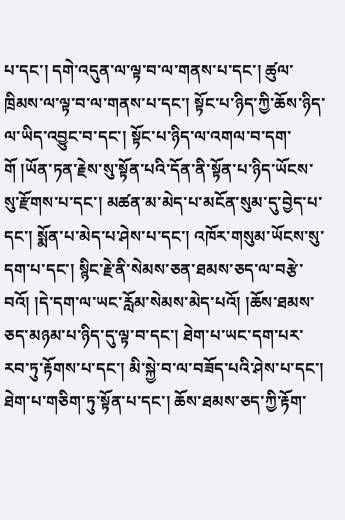པ་དང་། དགེ་འདུན་ལ་ལྟ་བ་ལ་གནས་པ་དང་། ཚུལ་ཁྲིམས་ལ་ལྟ་བ་ལ་གནས་པ་དང་། སྟོང་པ་ཉིད་ཀྱི་ཆོས་ཉིད་ལ་ཡིད་འབྱུང་བ་དང་། སྟོང་པ་ཉིད་ལ་འགལ་བ་དག་གོ །ཡོན་ཏན་རྗེས་སུ་སྟོན་པའི་དོན་ནི་སྟོན་པ་ཉིད་ཡོངས་སུ་རྫོགས་པ་དང་། མཚན་མ་མེད་པ་མངོན་སུམ་དུ་བྱེད་པ་དང་། སྨོན་པ་མེད་པ་ཤེས་པ་དང་། འཁོར་གསུམ་ཡོངས་སུ་དག་པ་དང་། སྙིང་རྗེ་ནི་སེམས་ཅན་ཐམས་ཅད་ལ་བརྩེ་བའོ། །དེ་དག་ལ་ཡང་རློམ་སེམས་མེད་པའོ། །ཆོས་ཐམས་ཅད་མཉམ་པ་ཉིད་དུ་ལྟ་བ་དང་། ཐེག་པ་ཡང་དག་པར་རབ་ཏུ་རྟོགས་པ་དང་། མི་སྐྱེ་བ་ལ་བཟོད་པའི་ཤེས་པ་དང་། ཐེག་པ་གཅིག་ཏུ་སྟོན་པ་དང་། ཆོས་ཐམས་ཅད་ཀྱི་རྟོག་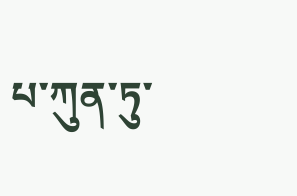པ་ཀུན་ཏུ་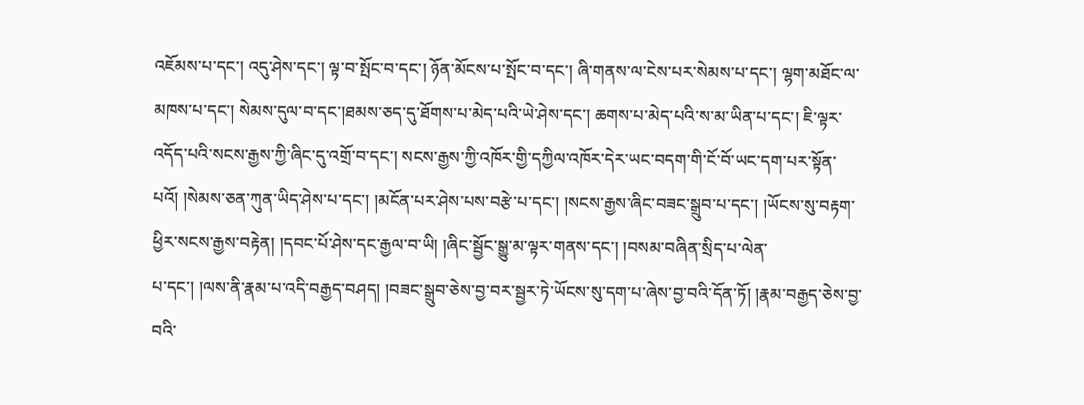འཇོམས་པ་དང་། འདུ་ཤེས་དང་། ལྟ་བ་སྤོང་བ་དང་། ཉོན་མོངས་པ་སྤོང་བ་དང་། ཞི་གནས་ལ་ངེས་པར་སེམས་པ་དང་། ལྷག་མཐོང་ལ་མཁས་པ་དང་། སེམས་དུལ་བ་དང་།ཐམས་ཅད་དུ་ཐོགས་པ་མེད་པའི་ཡེ་ཤེས་དང་། ཆགས་པ་མེད་པའི་ས་མ་ཡིན་པ་དང་། ཇི་ལྟར་འདོད་པའི་སངས་རྒྱས་ཀྱི་ཞིང་དུ་འགྲོ་བ་དང་། སངས་རྒྱས་ཀྱི་འཁོར་གྱི་དཀྱིལ་འཁོར་དེར་ཡང་བདག་གི་ངོ་བོ་ཡང་དག་པར་སྟོན་པའོ། །སེམས་ཅན་ཀུན་ཡིད་ཤེས་པ་དང་། །མངོན་པར་ཤེས་པས་བརྩེ་པ་དང་། །སངས་རྒྱས་ཞིང་བཟང་སྒྲུབ་པ་དང་། །ཡོངས་སུ་བརྟག་ཕྱིར་སངས་རྒྱས་བརྟེན། །དབང་པོ་ཤེས་དང་རྒྱལ་བ་ཡི། །ཞིང་སྦྱོང་སྒྱུ་མ་ལྟར་གནས་དང་། །བསམ་བཞིན་སྲིད་པ་ལེན་
པ་དང་། །ལས་ནི་རྣམ་པ་འདི་བརྒྱད་བཤད། །བཟང་སྒྲུབ་ཅེས་བྱ་བར་སྦྱར་ཏེ་ཡོངས་སུ་དག་པ་ཞེས་བྱ་བའི་དོན་ཏོ། །རྣམ་བརྒྱད་ཅེས་བྱ་བའི་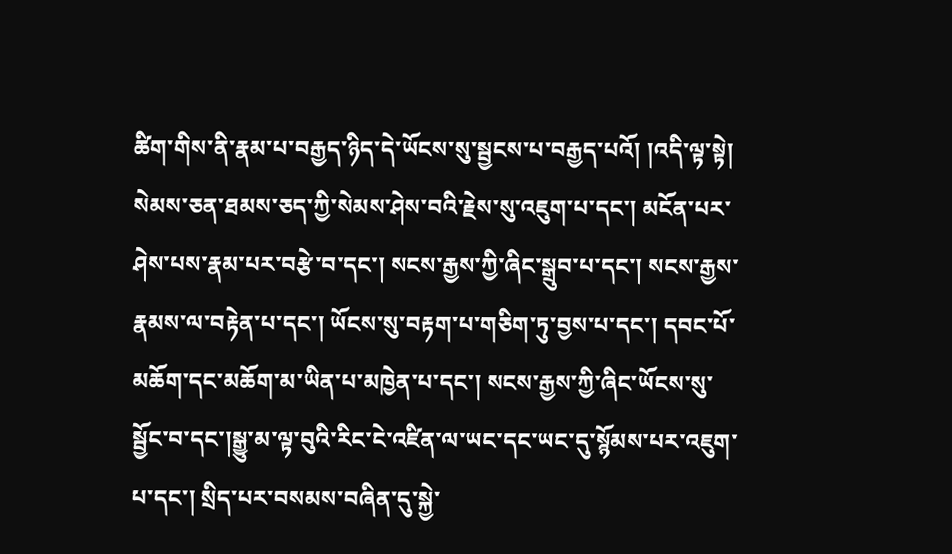ཚིག་གིས་ནི་རྣམ་པ་བརྒྱད་ཉིད་དེ་ཡོངས་སུ་སྦྱངས་པ་བརྒྱད་པའོ། །འདི་ལྟ་སྟེ། སེམས་ཅན་ཐམས་ཅད་ཀྱི་སེམས་ཤེས་བའི་རྗེས་སུ་འཇུག་པ་དང་། མངོན་པར་ཤེས་པས་རྣམ་པར་བརྩེ་བ་དང་། སངས་རྒྱས་ཀྱི་ཞིང་སྒྲུབ་པ་དང་། སངས་རྒྱས་རྣམས་ལ་བརྟེན་པ་དང་། ཡོངས་སུ་བརྟག་པ་གཅིག་ཏུ་བྱས་པ་དང་། དབང་པོ་མཆོག་དང་མཆོག་མ་ཡིན་པ་མཁྱེན་པ་དང་། སངས་རྒྱས་ཀྱི་ཞིང་ཡོངས་སུ་སྦྱོང་བ་དང་།སྒྱུ་མ་ལྟ་བུའི་རིང་ངེ་འཛིན་ལ་ཡང་དང་ཡང་དུ་སྙོམས་པར་འཇུག་པ་དང་། སྲིད་པར་བསམས་བཞིན་དུ་སྐྱེ་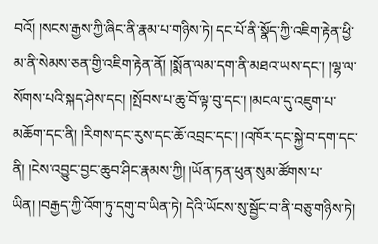བའོ། །སངས་རྒྱས་ཀྱི་ཞིང་ནི་རྣམ་པ་གཉིས་ཏེ། དང་པོ་ནི་སྣོད་ཀྱི་འཇིག་རྟེན་ཕྱི་མ་ནི་སེམས་ཅན་གྱི་འཇིག་རྟེན་ནོ། །སྨོན་ལམ་དག་ནི་མཐའ་ཡས་དང་། །ལྷ་ལ་སོགས་པའི་སྐད་ཤེས་དང། །སྤོབས་པ་ཆུ་བོ་ལྟ་བུ་དང་། །མངལ་དུ་འཇུག་པ་མཆོག་དང་ནི། །རིགས་དང་རུས་དང་ཆོ་འབྲང་དང་། །འཁོར་དང་སྐྱེ་བ་དག་དང་ནི། །ངེས་འབྱུང་བྱང་ཆུབ་ཤིང་རྣམས་ཀྱི། །ཡོན་ཏན་ཕུན་སུམ་ཚོགས་པ་ཡིན། །བརྒྱད་ཀྱི་འོག་ཏུ་དགུ་བ་ཡིན་ཏེ། དེའི་ཡོངས་སུ་སྦྱོང་བ་ནི་བཅུ་གཉིས་ཏེ།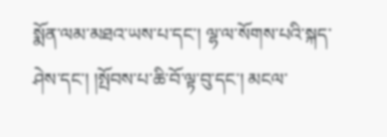སྨོན་ལམ་མཐའ་ཡས་པ་དང་། ལྷ་ལ་སོགས་པའི་སྐད་ཤེས་དང་། །སྤོབས་པ་ཆི་བོ་ལྟ་བུ་དང་། མངལ་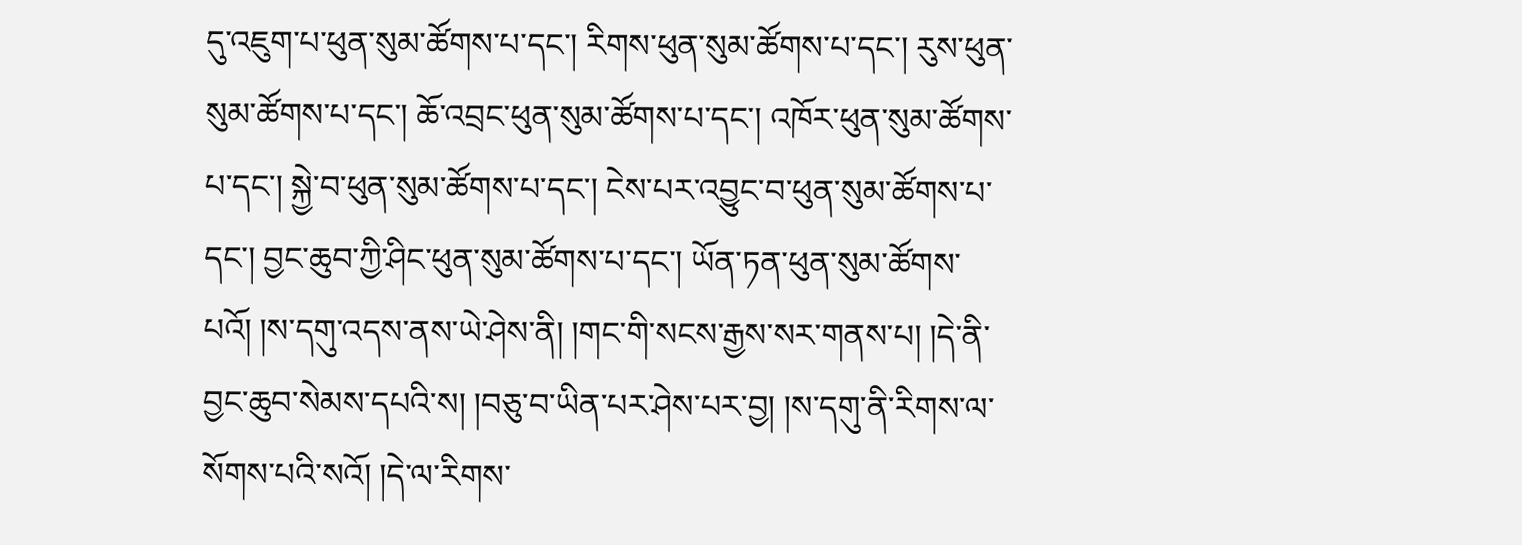དུ་འཇུག་པ་ཕུན་སུམ་ཚོགས་པ་དང་། རིགས་ཕུན་སུམ་ཚོགས་པ་དང་། རུས་ཕུན་སུམ་ཚོགས་པ་དང་། ཆོ་འབྲང་ཕུན་སུམ་ཚོགས་པ་དང་། འཁོར་ཕུན་སུམ་ཚོགས་པ་དང་། སྐྱེ་བ་ཕུན་སུམ་ཚོགས་པ་དང་། ངེས་པར་འབྱུང་བ་ཕུན་སུམ་ཚོགས་པ་དང་། བྱང་ཆུབ་ཀྱི་ཤིང་ཕུན་སུམ་ཚོགས་པ་དང་། ཡོན་ཏན་ཕུན་སུམ་ཚོགས་པའོ། །ས་དགུ་འདས་ནས་ཡེ་ཤེས་ནི། །གང་གི་སངས་རྒྱས་སར་གནས་པ། །དེ་ནི་བྱང་ཆུབ་སེམས་དཔའི་ས། །བཅུ་བ་ཡིན་པར་ཤེས་པར་བྱ། །ས་དགུ་ནི་རིགས་ལ་སོགས་པའི་སའོ། །དེ་ལ་རིགས་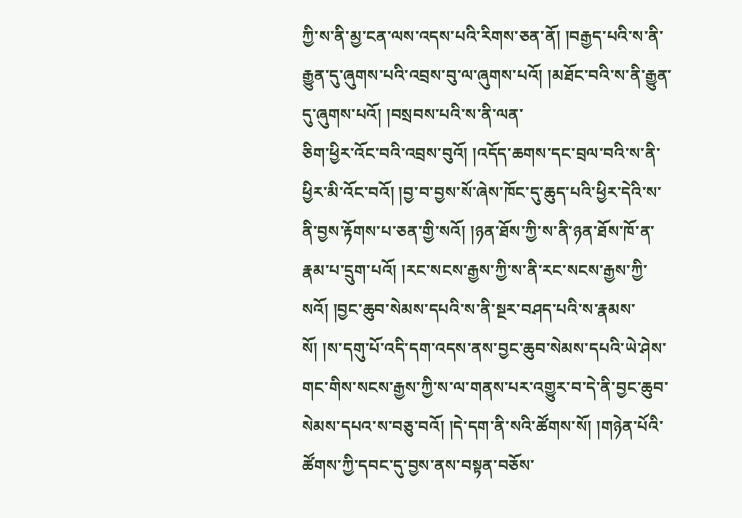ཀྱི་ས་ནི་མྱ་ངན་ལས་འདས་པའི་རིགས་ཅན་ནོ། །བརྒྱད་པའི་ས་ནི་རྒྱུན་དུ་ཞུགས་པའི་འབྲས་བུ་ལ་ཞུགས་པའོ། །མཐོང་བའི་ས་ནི་རྒྱུན་དུ་ཞུགས་པའོ། །བསྲབས་པའི་ས་ནི་ལན་
ཅིག་ཕྱིར་འོང་བའི་འབྲས་བུའོ། །འདོད་ཆགས་དང་བྲལ་བའི་ས་ནི་ཕྱིར་མི་འོང་བའོ། །བྱ་བ་བྱས་སོ་ཞེས་ཁོང་དུ་ཆུད་པའི་ཕྱིར་དེའི་ས་ནི་བྱས་རྟོགས་པ་ཅན་གྱི་སའོ། །ཉན་ཐོས་ཀྱི་ས་ནི་ཉན་ཐོས་ཁོ་ན་རྣམ་པ་དྲུག་པའོ། །རང་སངས་རྒྱས་ཀྱི་ས་ནི་རང་སངས་རྒྱས་ཀྱི་སའོ། །བྱང་ཆུབ་སེམས་དཔའི་ས་ནི་སྔར་བཤད་པའི་ས་རྣམས་སོ། །ས་དགུ་པོ་འདི་དག་འདས་ནས་བྱང་ཆུབ་སེམས་དཔའི་ཡེ་ཤེས་གང་གིས་སངས་རྒྱས་ཀྱི་ས་ལ་གནས་པར་འགྱུར་བ་དེ་ནི་བྱང་ཆུབ་སེམས་དཔའ་ས་བཅུ་བའོ། །དེ་དག་ནི་སའི་ཚོགས་སོ། །གཉེན་པོའི་ཚོགས་ཀྱི་དབང་དུ་བྱས་ནས་བསྟན་བཅོས་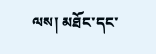ལས། མཐོང་དང་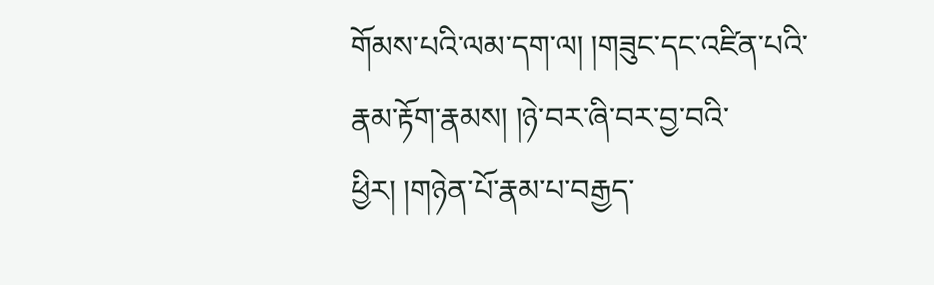གོམས་པའི་ལམ་དག་ལ། །གཟུང་དང་འཛིན་པའི་རྣམ་རྟོག་རྣམས། །ཉེ་བར་ཞི་བར་བྱ་བའི་ཕྱིར། །གཉེན་པོ་རྣམ་པ་བརྒྱད་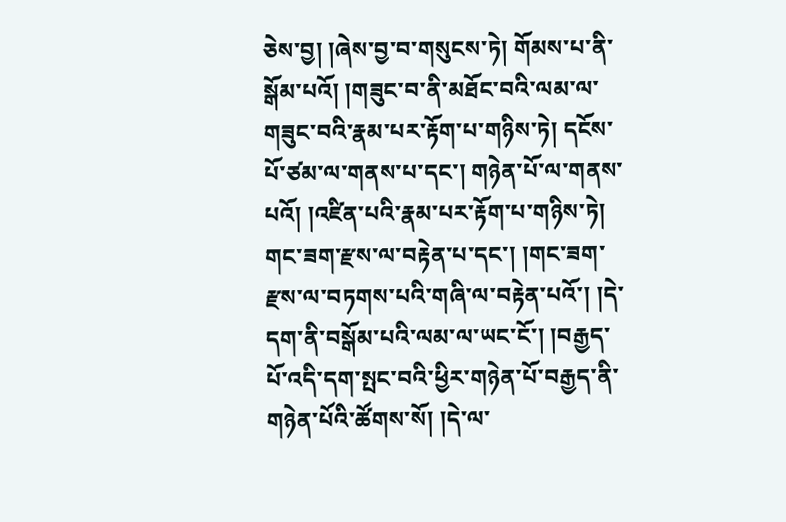ཅེས་བྱ། །ཞེས་བྱ་བ་གསུངས་ཏེ། གོམས་པ་ནི་སྒོམ་པའོ། །གཟུང་བ་ནི་མཐོང་བའི་ལམ་ལ་གཟུང་བའི་རྣམ་པར་རྟོག་པ་གཉིས་ཏེ། དངོས་པོ་ཙམ་ལ་གནས་པ་དང་། གཉེན་པོ་ལ་གནས་པའོ། །འཛིན་པའི་རྣམ་པར་རྟོག་པ་གཉིས་ཏེ། གང་ཟག་རྫས་ལ་བརྟེན་པ་དང་། །གང་ཟག་རྫས་ལ་བཏགས་པའི་གཞི་ལ་བརྟེན་པའོ་། །དེ་དག་ནི་བསྒོམ་པའི་ལམ་ལ་ཡང་ངོ་། །བརྒྱད་པོ་འདི་དག་སྤང་བའི་ཕྱིར་གཉེན་པོ་བརྒྱད་ནི་གཉེན་པོའི་ཚོགས་སོ། །དེ་ལ་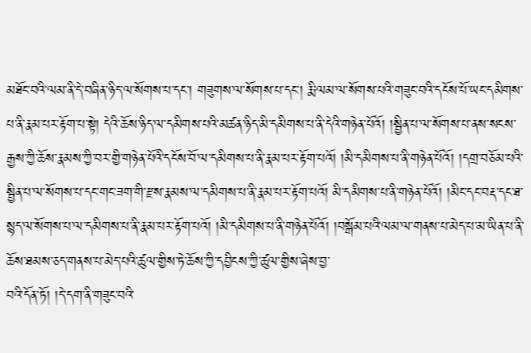མཐོང་བའི་ལམ་ནི་དེ་བཞིན་ཉིད་ལ་སོགས་པ་དང་། གཟུགས་ལ་སོགས་པ་དང་། རྨི་ལམ་ལ་སོགས་པའི་གཟུང་བའི་དངོས་པོ་ཡང་དམིགས་པ་ནི་རྣམ་པར་རྟོག་པ་སྟེ། དེའི་ཆོས་ཉིད་ལ་དམིགས་པའི་མཚན་ཉིད་མི་དམིགས་པ་ནི་དེའི་གཉེན་པོའོ། །སྦྱིན་པ་ལ་སོགས་པ་ནས་སངས་རྒྱས་ཀྱི་ཆོས་རྣམས་ཀྱི་བར་གྱི་གཉེན་པོའི་དངོས་བོ་ལ་དམིགས་པ་ནི་རྣམ་པར་རྟོག་པའོ། །མི་དམིགས་པ་ནི་གཉེན་པོའོ། །དགྲ་བཅོམ་པའི་སྦྱིན་པ་ལ་སོགས་པ་དང་གང་ཟག་གི་རྫས་རྣམས་ལ་དམིགས་པ་ནི་རྣམ་པར་རྟོག་པའོ། མི་དམིགས་པ་ནི་གཉེན་པོའོ། །མིང་དང་བརྡ་དང་ཐ་སྙད་ལ་སོགས་པ་ལ་དམིགས་པ་ནི་རྣམ་པར་རྟོག་པའོ། །མི་དམིགས་པ་ནི་གཉེན་པོའོ། །བསྒོམ་པའི་ལམ་ལ་གནས་པ་མེད་པ་མ་ཡིན་པ་ནི་ཆོས་ཐམས་ཅད་གནས་པ་མེད་པའི་ཚུལ་གྱིས་ཏེ་ཆོས་ཀྱི་དབྱིངས་ཀྱི་ཚུལ་གྱིས་ཞེས་བྱ་
བའི་དོན་ཏོ། །དེ་དག་ནི་གཟུང་བའི་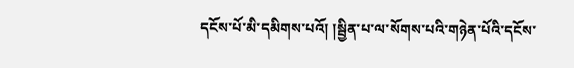དངོས་པོ་མི་དམིགས་པའོ། །སྦྱིན་པ་ལ་སོགས་པའི་གཉེན་པོའི་དངོས་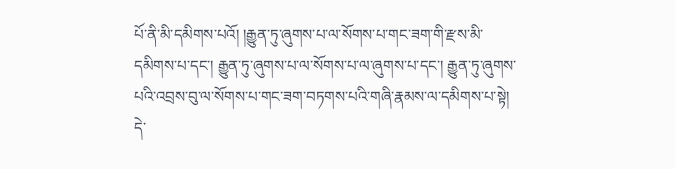པོ་ནི་མི་དམིགས་པའོ། །རྒྱུན་ཏུ་ཞུགས་པ་ལ་སོགས་པ་གང་ཟག་གི་རྫས་མི་དམིགས་པ་དང་། རྒྱུན་ཏུ་ཞུགས་པ་ལ་སོགས་པ་ལ་ཞུགས་པ་དང་། རྒྱུན་ཏུ་ཞུགས་པའི་འབྲས་བུ་ལ་སོགས་པ་གང་ཟག་བཏགས་པའི་གཞི་རྣམས་ལ་དམིགས་པ་སྟེ། དེ་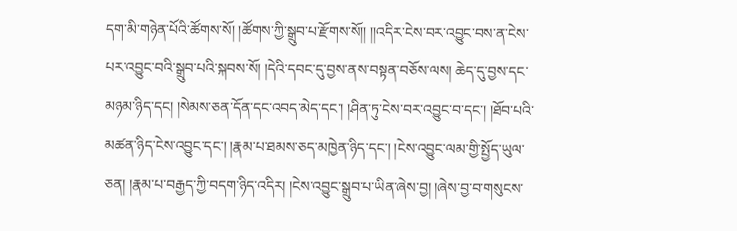དག་མི་གཉེན་པོའི་ཚོགས་སོ། །ཚོགས་ཀྱི་སྒྲུབ་པ་རྫོགས་སོ།། །།འདིར་ངེས་བར་འབྱུང་བས་ན་ངེས་པར་འབྱུང་བའི་སྒྲུབ་པའི་སྐབས་སོ། །དེའི་དབང་དུ་བྱས་ནས་བསྟན་བཅོས་ལས། ཆེད་དུ་བྱས་དང་མཉམ་ཉིད་དང། །སེམས་ཅན་དོན་དང་འབད་མེད་དང་། །ཤིན་ཏུ་ངེས་བར་འབྱུང་བ་དང་། །ཐོབ་པའི་མཚན་ཉིད་ངེས་འབྱུང་དང་། །རྣམ་པ་ཐམས་ཅད་མཁྱེན་ཉིད་དང་། །ངེས་འབྱུང་ལམ་གྱི་སྤྱོད་ཡུལ་ཅན། །རྣམ་པ་བརྒྱད་ཀྱི་བདག་ཉིད་འདིར། །ངེས་འབྱུང་སྒྲུབ་པ་ཡིན་ཞེས་བྱ། །ཞེས་བྱ་བ་གསུངས་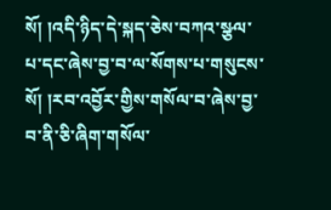སོ། །འདི་ཉིད་དེ་སྐད་ཅེས་བཀའ་སྩལ་པ་དང་ཞེས་བྱ་བ་ལ་སོགས་པ་གསུངས་སོ། །རབ་འབྱོར་གྱིས་གསོལ་བ་ཞེས་བྱ་བ་ནི་ཅི་ཞིག་གསོལ་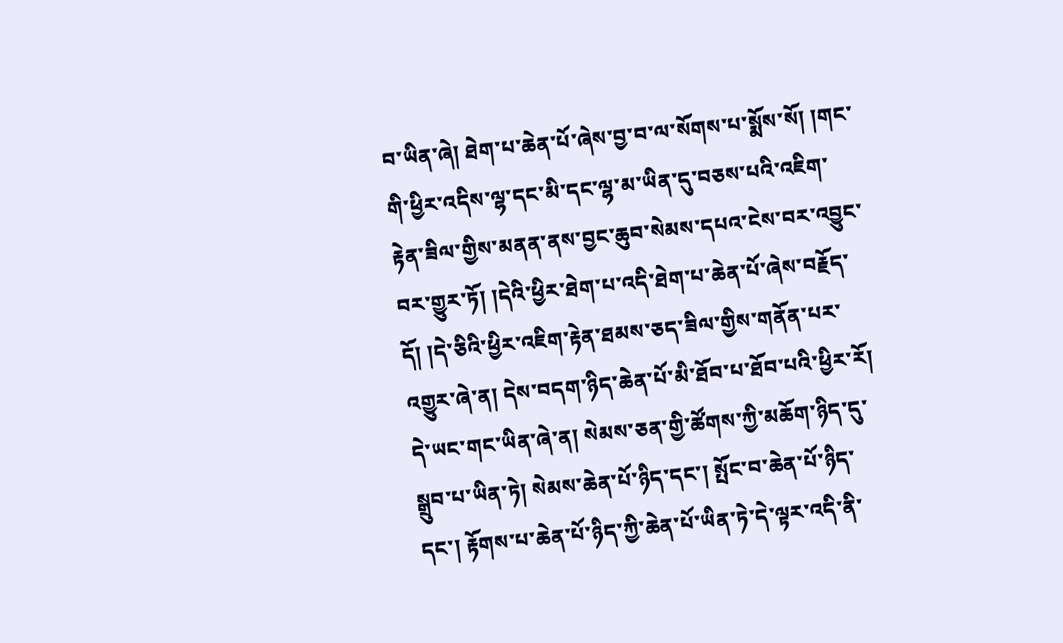བ་ཡིན་ཞེ། ཐེག་པ་ཆེན་པོ་ཞེས་བྱ་བ་ལ་སོགས་པ་སྨོས་སོ། །གང་གི་ཕྱིར་འདིས་ལྷ་དང་མི་དང་ལྷ་མ་ཡིན་དུ་བཅས་པའི་འཇིག་རྟེན་ཟིལ་གྱིས་མནན་ནས་བྱང་ཆུབ་སེམས་དཔའ་ངེས་བར་འབྱུང་བར་གྱུར་ཏོ། །དེའི་ཕྱིར་ཐེག་པ་འདི་ཐེག་པ་ཆེན་པོ་ཞེས་བརྗོད་དོ། །དེ་ཅིའི་ཕྱིར་འཇིག་རྟེན་ཐམས་ཅད་ཟིལ་གྱིས་གནོན་པར་འགྱུར་ཞེ་ན། དེས་བདག་ཉིད་ཆེན་པོ་མི་ཐོབ་པ་ཐོབ་པའི་ཕྱིར་རོ། དེ་ཡང་གང་ཡིན་ཞེ་ན། སེམས་ཅན་གྱི་ཚོགས་ཀྱི་མཆོག་ཉིད་དུ་སྒྲུབ་པ་ཡིན་ཏེ། སེམས་ཆེན་པོ་ཉིད་དང་། སྤོང་བ་ཆེན་པོ་ཉིད་དང་། རྟོགས་པ་ཆེན་པོ་ཉིད་ཀྱི་ཆེན་པོ་ཡིན་ཏེ་དེ་ལྟར་འདི་ནི་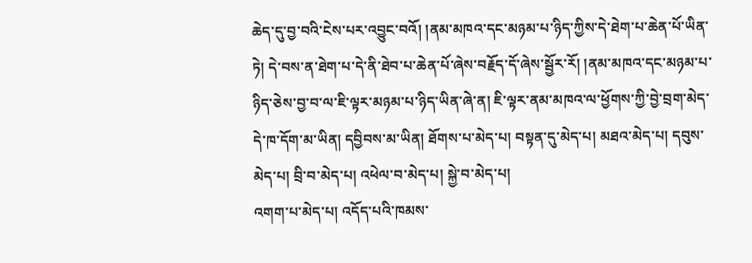ཆེད་དུ་བྱ་བའི་ངེས་པར་འབྱུང་བའོ། །ནམ་མཁའ་དང་མཉམ་པ་ཉིད་ཀྱིས་དེ་ཐེག་པ་ཆེན་པོ་ཡིན་ཏེ། དེ་བས་ན་ཐེག་པ་དེ་ནི་ཐེབ་པ་ཆེན་པོ་ཞེས་བརྗོད་དོ་ཞེས་སྦྱོར་རོ། །ནམ་མཁའ་དང་མཉམ་པ་ཉིད་ཅེས་བྱ་བ་ལ་ཇི་ལྟར་མཉམ་པ་ཉིད་ཡིན་ཞེ་ན། ཇི་ལྟར་ནམ་མཁའ་ལ་ཕྱོགས་ཀྱི་བྱེ་བྲག་མེད་དེ་ཁ་དོག་མ་ཡིན། དབྱིབས་མ་ཡིན། ཐོགས་པ་མེད་པ། བསྟན་དུ་མེད་པ། མཐའ་མེད་པ། དབུས་མེད་པ། བྲི་བ་མེད་པ། འཕེལ་བ་མེད་པ། སྐྱེ་བ་མེད་པ།
འགག་པ་མེད་པ། འདོད་པའི་ཁམས་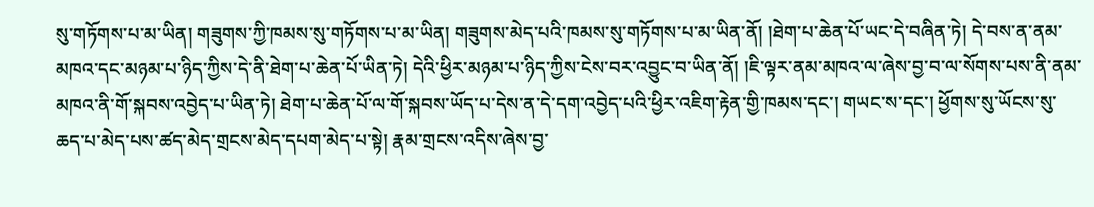སུ་གཏོགས་པ་མ་ཡིན། གཟུགས་ཀྱི་ཁམས་སུ་གཏོགས་པ་མ་ཡིན། གཟུགས་མེད་པའི་ཁམས་སུ་གཏོགས་པ་མ་ཡིན་ནོ། །ཐེག་པ་ཆེན་པོ་ཡང་དེ་བཞིན་ཏེ། དེ་བས་ན་ནམ་མཁའ་དང་མཉམ་པ་ཉིད་ཀྱིས་དེ་ནི་ཐེག་པ་ཆེན་པོ་ཡིན་ཏེ། དེའི་ཕྱིར་མཉམ་པ་ཉིད་ཀྱིས་ངེས་བར་འབྱུང་བ་ཡིན་ནོ། །ཇི་ལྟར་ནམ་མཁའ་ལ་ཞེས་བྱ་བ་ལ་སོགས་པས་ནི་ནམ་མཁའ་ནི་གོ་སྐབས་འབྱེད་པ་ཡིན་ཏེ། ཐེག་པ་ཆེན་པོ་ལ་གོ་སྐབས་ཡོད་པ་དེས་ན་དེ་དག་འབྱེད་པའི་ཕྱིར་འཇིག་རྟེན་གྱི་ཁམས་དང་། གཡང་ས་དང་། ཕྱོགས་སུ་ཡོངས་སུ་ཆད་པ་མེད་པས་ཚད་མེད་གྲངས་མེད་དཔག་མེད་པ་སྟེ། རྣམ་གྲངས་འདིས་ཞེས་བྱ་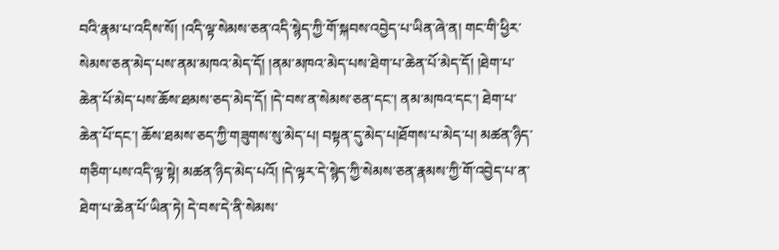བའི་རྣམ་པ་འདིས་སོ། །འདི་ལྟ་སེམས་ཅན་འདི་སྙེད་ཀྱི་གོ་སྐབས་འབྱེད་པ་ཡིན་ཞེ་ན། གང་གི་ཕྱིར་སེམས་ཅན་མེད་པས་ནམ་མཁའ་མེད་དོ། །ནམ་མཁའ་མེད་པས་ཐེག་པ་ཆེན་པོ་མེད་དོ། །ཐེག་པ་ཆེན་པོ་མེད་པས་ཆོས་ཐམས་ཅད་མེད་དོ། །དེ་བས་ན་སེམས་ཅན་དང་། ནམ་མཁའ་དང་། ཐེག་པ་ཆེན་པོ་དང་། ཆོས་ཐམས་ཅད་ཀྱི་གཟུགས་སུ་མེད་པ། བསྟན་དུ་མེད་པ།ཐོགས་པ་མེད་པ། མཚན་ཉིད་གཅིག་པས་འདི་ལྟ་སྟེ། མཚན་ཉིད་མེད་པའོ། །དེ་ལྟར་དེ་སྙེད་ཀྱི་སེམས་ཅན་རྣམས་ཀྱི་གོ་འབྱེད་པ་ན་ཐེག་པ་ཆེན་པོ་ཡིན་ཏེ། དེ་བས་དེ་ནི་སེམས་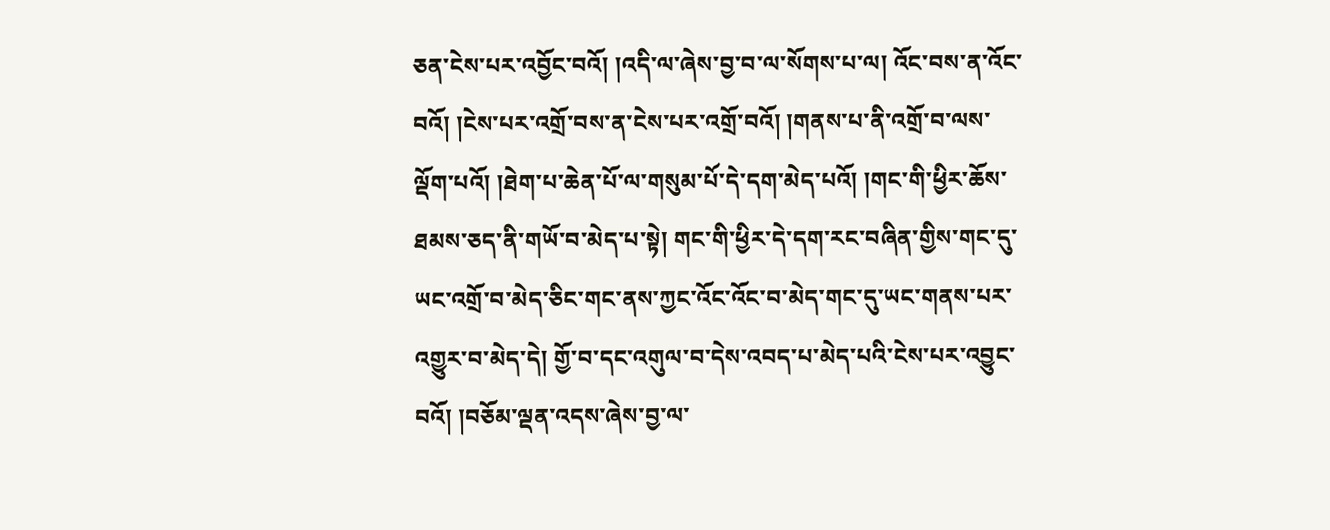ཅན་ངེས་པར་འབྱོང་བའོ། །འདི་ལ་ཞེས་བྱ་བ་ལ་སོགས་པ་ལ། འོང་བས་ན་འོང་བའོ། །ངེས་པར་འགྲོ་བས་ན་ངེས་པར་འགྲོ་བའོ། །གནས་པ་ནི་འགྲོ་བ་ལས་ལྡོག་པའོ། །ཐེག་པ་ཆེན་པོ་ལ་གསུམ་པོ་དེ་དག་མེད་པའོ། །གང་གི་ཕྱིར་ཆོས་ཐམས་ཅད་ནི་གཡོ་བ་མེད་པ་སྟེ། གང་གི་ཕྱིར་དེ་དག་རང་བཞིན་གྱིས་གང་དུ་ཡང་འགྲོ་བ་མེད་ཅིང་གང་ནས་ཀྱང་འོང་འོང་བ་མེད་གང་དུ་ཡང་གནས་པར་འགྱུར་བ་མེད་དེ། གྱོ་བ་དང་འགུལ་བ་དེས་འབད་པ་མེད་པའི་ངེས་པར་འབྱུང་བའོ། །བཅོམ་ལྡན་འདས་ཞེས་བྱ་ལ་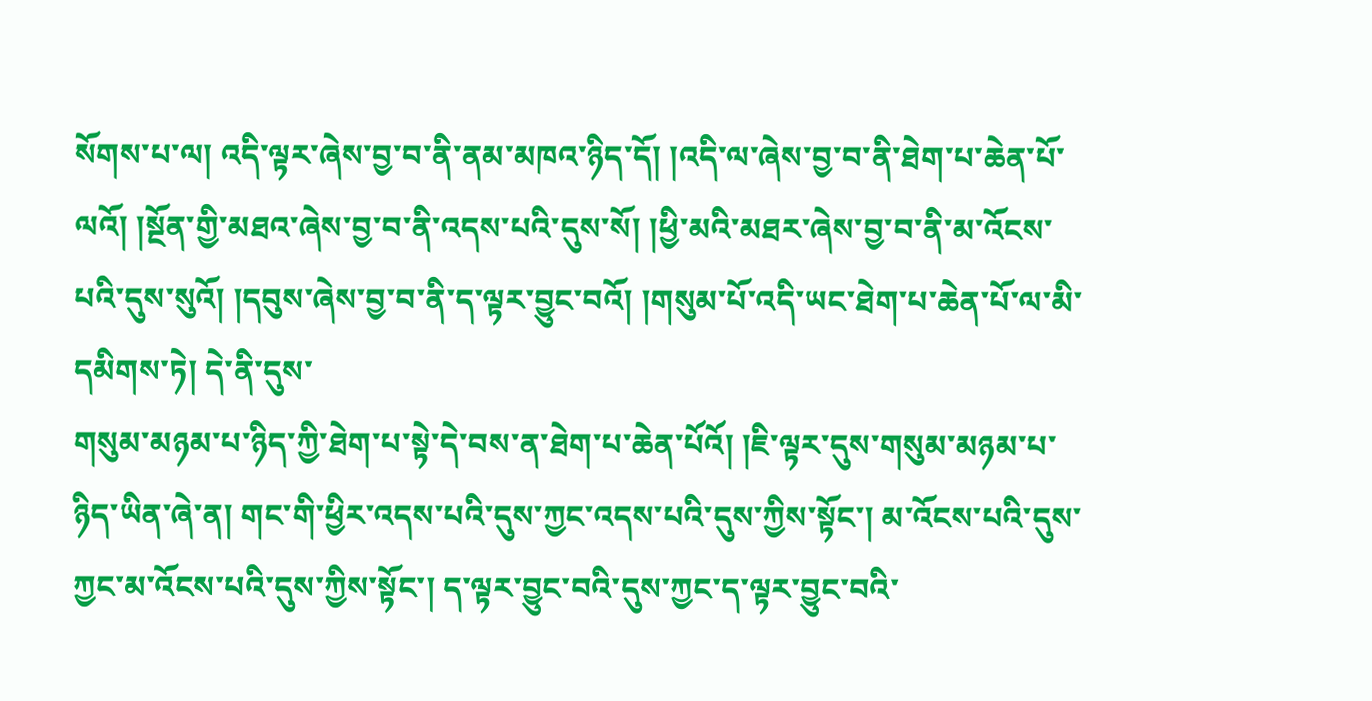སོགས་པ་ལ། འདི་ལྟར་ཞེས་བྱ་བ་ནི་ནམ་མཁའ་ཉིད་དོ། །འདི་ལ་ཞེས་བྱ་བ་ནི་ཐེག་པ་ཆེན་པོ་ལའོ། །སྔོན་གྱི་མཐའ་ཞེས་བྱ་བ་ནི་འདས་པའི་དུས་སོ། །ཕྱི་མའི་མཐར་ཞེས་བྱ་བ་ནི་མ་འོངས་པའི་དུས་སུའོ། །དབུས་ཞེས་བྱ་བ་ནི་ད་ལྟར་བྱུང་བའོ། །གསུམ་པོ་འདི་ཡང་ཐེག་པ་ཆེན་པོ་ལ་མི་དམིགས་ཏེ། དེ་ནི་དུས་
གསུམ་མཉམ་པ་ཉིད་ཀྱི་ཐེག་པ་སྟེ་དེ་བས་ན་ཐེག་པ་ཆེན་པོའོ། །ཇི་ལྟར་དུས་གསུམ་མཉམ་པ་ཉིད་ཡིན་ཞེ་ན། གང་གི་ཕྱིར་འདས་པའི་དུས་ཀྱང་འདས་པའི་དུས་ཀྱིས་སྟོང་། མ་འོངས་པའི་དུས་ཀྱང་མ་འོངས་པའི་དུས་ཀྱིས་སྟོང་། ད་ལྟར་བྱུང་བའི་དུས་ཀྱང་ད་ལྟར་བྱུང་བའི་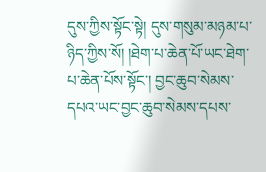དུས་ཀྱིས་སྟོང་སྟེ། དུས་གསུམ་མཉམ་པ་ཉིད་ཀྱིས་སོ། །ཐེག་པ་ཆེན་པོ་ཡང་ཐེག་པ་ཆེན་པོས་སྟོང་། བྱང་ཆུབ་སེམས་དཔའ་ཡང་བྱང་ཆུབ་སེམས་དཔས་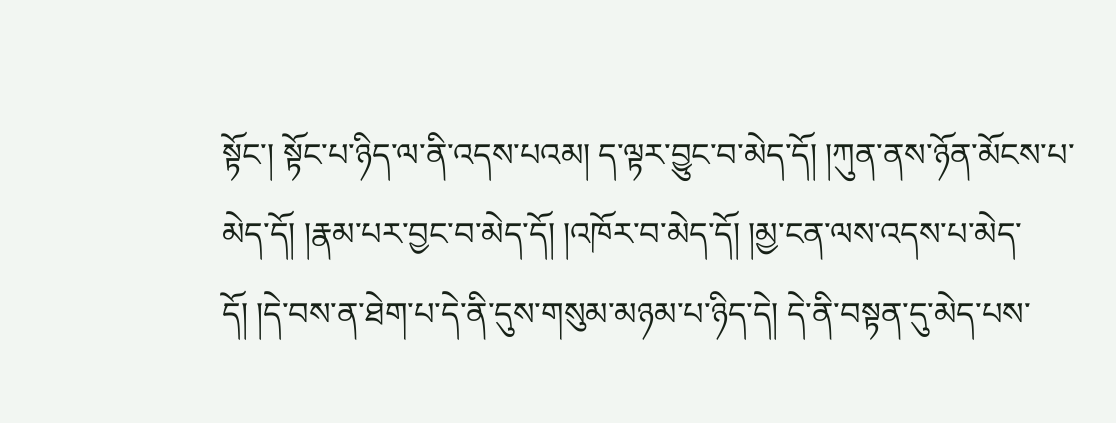སྟོང་། སྟོང་པ་ཉིད་ལ་ནི་འདས་པའམ། ད་ལྟར་བྱུང་བ་མེད་དོ། །ཀུན་ནས་ཉོན་མོངས་པ་མེད་དོ། །རྣམ་པར་བྱང་བ་མེད་དོ། །འཁོར་བ་མེད་དོ། །མྱ་ངན་ལས་འདས་པ་མེད་དོ། །དེ་བས་ན་ཐེག་པ་དེ་ནི་དུས་གསུམ་མཉམ་པ་ཉིད་དེ། དེ་ནི་བསྟན་དུ་མེད་པས་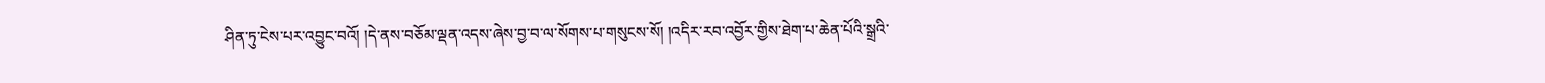ཤིན་ཏུ་ངེས་པར་འབྱུང་བའོ། །དེ་ནས་བཅོམ་ལྡན་འདས་ཞེས་བྱ་བ་ལ་སོགས་པ་གསུངས་སོ། །འདིར་རབ་འབྱོར་གྱིས་ཐེག་པ་ཆེན་པོའི་སྒྲའི་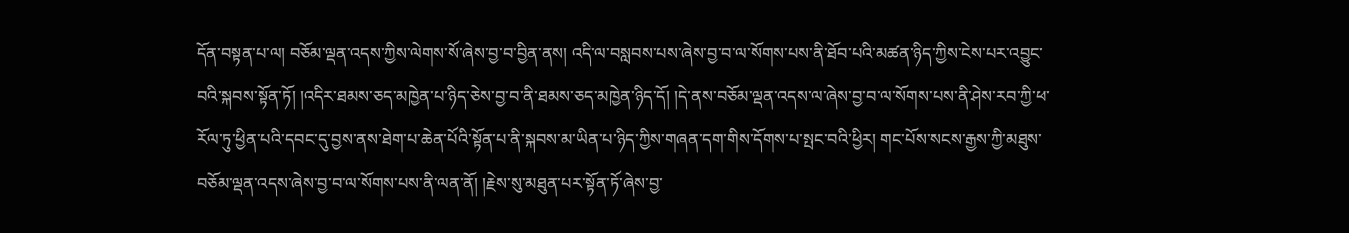དོན་བསྟན་པ་ལ། བཅོམ་ལྡན་འདས་ཀྱིས་ལེགས་སོ་ཞེས་བྱ་བ་བྱིན་ནས། འདི་ལ་བསླབས་པས་ཞེས་བྱ་བ་ལ་སོགས་པས་ནི་ཐོབ་པའི་མཚན་ཉིད་ཀྱིས་ངེས་པར་འབྱུང་བའི་སྐབས་སྟོན་ཏོ། །འདིར་ཐམས་ཅད་མཁྱེན་པ་ཉིད་ཅེས་བྱ་བ་ནི་ཐམས་ཅད་མཁྱེན་ཉིད་དོ། །དེ་ནས་བཅོམ་ལྡན་འདས་ལ་ཞེས་བྱ་བ་ལ་སོགས་པས་ནི་ཤེས་རབ་ཀྱི་ཕ་རོལ་ཏུ་ཕྱིན་པའི་དབང་དུ་བྱས་ནས་ཐེག་པ་ཆེན་པོའི་སྟོན་པ་ནི་སྐབས་མ་ཡིན་པ་ཉིད་ཀྱིས་གཞན་དག་གིས་དོགས་པ་སྤང་བའི་ཕྱིར། གང་པོས་སངས་རྒྱས་ཀྱི་མཐུས་བཅོམ་ལྡན་འདས་ཞེས་བྱ་བ་ལ་སོགས་པས་ནི་ལན་ནོ། །རྗེས་སུ་མཐུན་པར་སྟོན་ཏོ་ཞེས་བྱ་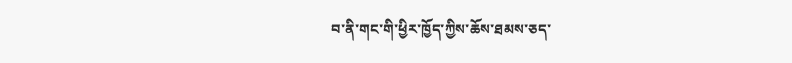བ་ནི་གང་གི་ཕྱིར་ཁྱོད་ཀྱིས་ཆོས་ཐམས་ཅད་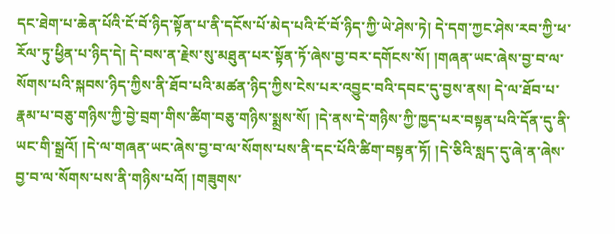དང་ཐེག་པ་ཆེན་པོའི་ངོ་བོ་ཉིད་སྟོན་པ་ནི་དངོས་པོ་མེད་པའི་ངོ་བོ་ཉིད་ཀྱི་ཡེ་ཤེས་ཏེ། དེ་དག་ཀྱང་ཤེས་རབ་ཀྱི་ཕ་རོལ་ཏུ་ཕྱིན་པ་ཉིད་དེ། དེ་བས་ན་རྗེས་སུ་མཐུན་པར་སྟོན་ཏོ་ཞེས་བྱ་བར་དགོངས་སོ། །གཞན་ཡང་ཞེས་བྱ་བ་ལ་སོགས་པའི་སྐབས་ཉིད་ཀྱིས་ནི་ཐོབ་པའི་མཚན་ཉིད་ཀྱིས་ངེས་པར་འབྱུང་བའི་དབང་དུ་བྱས་ནས། དེ་ལ་ཐོབ་པ་རྣམ་པ་བཅུ་གཉིས་ཀྱི་བྱེ་བྲག་གིས་ཚིག་བཅུ་གཉིས་སྨྲས་སོ། །དེ་ནས་དེ་གཉིས་ཀྱི་ཁྱད་པར་བསྟན་པའི་དོན་དུ་ནི་ཡང་གི་སྒྲའོ། །དེ་ལ་གཞན་ཡང་ཞེས་བྱ་བ་ལ་སོགས་པས་ནི་དང་པོའི་ཚིག་བསྟན་ཏོ། །དེ་ཅིའི་སླད་དུ་ཞེ་ན་ཞེས་བྱ་བ་ལ་སོགས་པས་ནི་གཉིས་པའོ། །གཟུགས་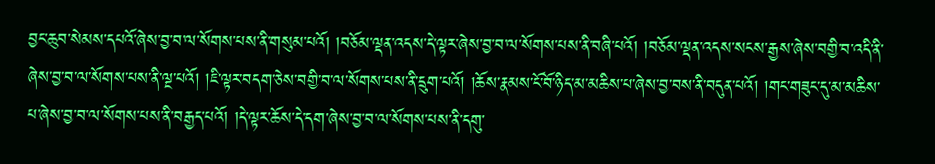བྱང་ཆུབ་སེམས་དཔའོ་ཞེས་བྱ་བ་ལ་སོགས་པས་ནི་གསུམ་པའོ། །བཅོམ་ལྡན་འདས་དེ་ལྟར་ཞེས་བྱ་བ་ལ་སོགས་པས་ནི་བཞི་པའོ། །བཅོམ་ལྡན་འདས་སངས་རྒྱས་ཞེས་བགྱི་བ་འདི་ནི་ཞེས་བྱ་བ་ལ་སོགས་པས་ནི་ལྔ་པའོ། །ཇི་ལྟར་བདག་ཅེས་བགྱི་བ་ལ་སོགས་པས་ནི་དྲུག་པའོ། །ཆོས་རྣམས་ངོ་བོ་ཉིད་མ་མཆིས་པ་ཞེས་བྱ་བས་ནི་བདུན་པའོ། །གང་གཟུང་དུ་མ་མཆིས་པ་ཞེས་བྱ་བ་ལ་སོགས་པས་ནི་བརྒྱད་པའོ། །དེ་ལྟར་ཆོས་དེ་དག་ཞེས་བྱ་བ་ལ་སོགས་པས་ནི་དགུ་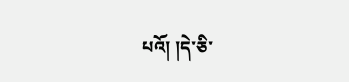པའོ། །དེ་ཅི་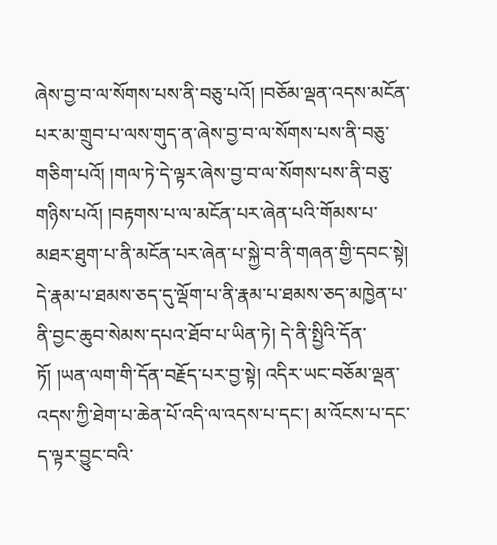ཞེས་བྱ་བ་ལ་སོགས་པས་ནི་བཅུ་པའོ། །བཅོམ་ལྡན་འདས་མངོན་པར་མ་གྲུབ་པ་ལས་གུད་ན་ཞེས་བྱ་བ་ལ་སོགས་པས་ནི་བཅུ་གཅིག་པའོ། །གལ་ཏེ་དེ་ལྟར་ཞེས་བྱ་བ་ལ་སོགས་པས་ནི་བཅུ་གཉིས་པའོ། །བརྟགས་པ་ལ་མངོན་པར་ཞེན་པའི་གོམས་པ་མཐར་ཐུག་པ་ནི་མངོན་པར་ཞེན་པ་སྐྱེ་བ་ནི་གཞན་གྱི་དབང་སྟེ། དེ་རྣམ་པ་ཐམས་ཅད་དུ་ལྡོག་པ་ནི་རྣམ་པ་ཐམས་ཅད་མཁྱེན་པ་ནི་བྱང་ཆུབ་སེམས་དཔའ་ཐོབ་པ་ཡིན་ཏེ། དེ་ནི་སྤྱིའི་དོན་ཏོ། །ཡན་ལག་གི་དོན་བརྗོད་པར་བྱ་སྟེ། འདིར་ཡང་བཅོམ་ལྡན་འདས་ཀྱི་ཐེག་པ་ཆེན་པོ་འདི་ལ་འདས་པ་དང་། མ་འོངས་པ་དང་ད་ལྟར་བྱུང་བའི་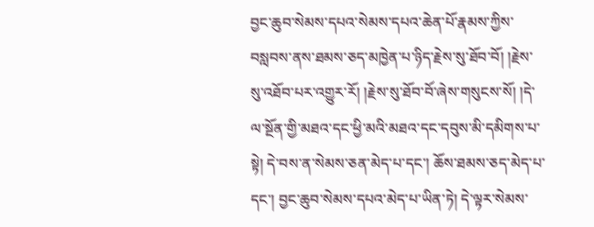བྱང་ཆུབ་སེམས་དཔའ་སེམས་དཔའ་ཆེན་པོ་རྣམས་ཀྱིས་བསླབས་ནས་ཐམས་ཅད་མཁྱེན་པ་ཉིད་རྗེས་སུ་ཐོབ་བོ། །རྗེས་སུ་འཐོབ་པར་འགྱུར་རོ། །རྗེས་སུ་ཐོབ་བོ་ཞེས་གསུངས་སོ། །དེ་ལ་སྔོན་གྱི་མཐའ་དང་ཕྱི་མའི་མཐའ་དང་དབུས་མི་དམིགས་པ་སྟེ། དེ་བས་ན་སེམས་ཅན་མེད་པ་དང་། ཆོས་ཐམས་ཅད་མེད་པ་དང་། བྱང་ཆུབ་སེམས་དཔའ་མེད་པ་ཡིན་ཏེ། དེ་ལྟར་སེམས་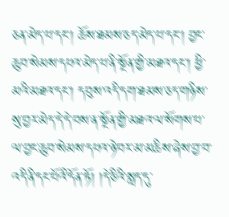ཅན་མེད་པ་དང་། ཆོས་ཐམས་ཅད་མེད་པ་དང་། བྱང་ཆུབ་སེམས་དཔའ་མེད་པ་ནི་སྔོན་གྱི་མཐའ་དང་། ཕྱི་མའི་མཐའ་དང་། དབུས་འདི་དག་ཐམས་ཅད་གཉིས་སུ་བྱར་མེད་དེ་དེ་བས་ན་སྔོན་གྱི་མཐའ་ལ་སོགས་པ་ལ་བྱང་ཆུབ་སེམས་དཔའ་ཉེ་བར་མ་མཆིས་ཞེས་བྱ་བ་འདི་ནི་དང་པོའི་དོན་ཏོ། །དེ་ཅིའི་སླད་དུ་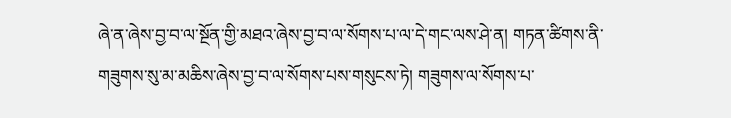ཞེ་ན་ཞེས་བྱ་བ་ལ་སྔོན་གྱི་མཐའ་ཞེས་བྱ་བ་ལ་སོགས་པ་ལ་དེ་གང་ལས་ཤེ་ན། གཏན་ཚིགས་ནི་གཟུགས་སུ་མ་མཆིས་ཞེས་བྱ་བ་ལ་སོགས་པས་གསུངས་ཏེ། གཟུགས་ལ་སོགས་པ་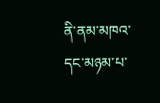ནི་ནམ་མཁའ་དང་མཉམ་པ་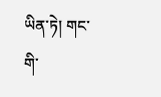ཡིན་ཏེ། གང་གི་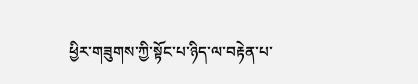ཕྱིར་གཟུགས་ཀྱི་སྟོང་པ་ཉིད་ལ་བརྟེན་པ་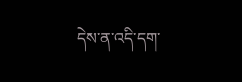དེས་ན་འདི་དག་